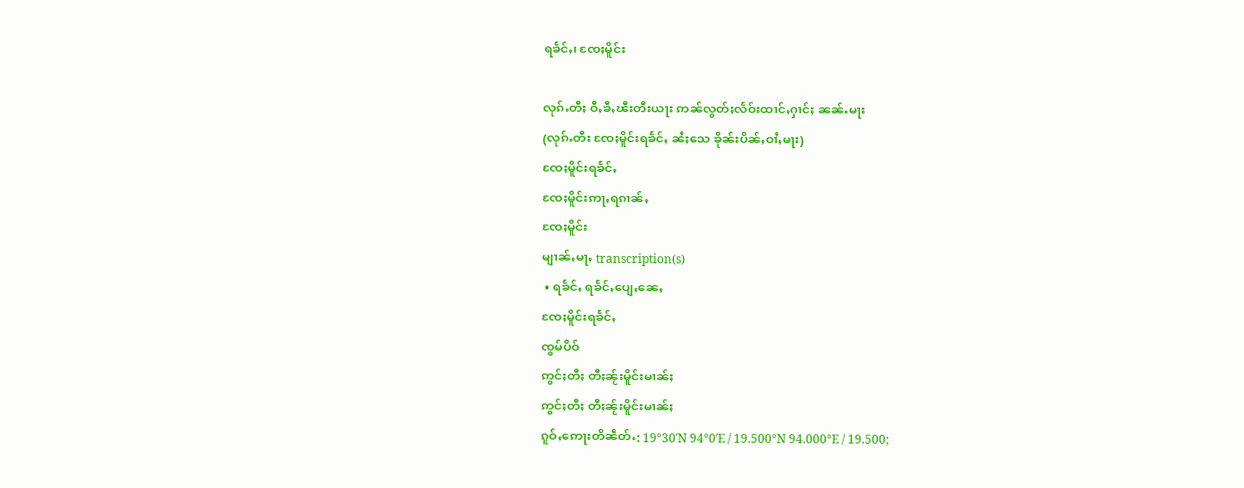ရၶႅင်ႇ၊ ၸႄႈမိူင်း

လုၵ်ႉတီႈ ဝီႇၶီႇၽီးတီးယႃး ဢၼ်လွတ်ႈလႅဝ်းထၢင်ႇႁၢင်ႈ ၼၼ်ႉမႃး
(လုၵ်ႉတီး ၸႄႈမိူင်းရၶႅင်ႇ ၼႆႈသေ ၶိုၼ်းပိၼ်ႇဝၢႆႇမႃး)
ၸႄႈမိူင်းရၶႅင်ႇ
ၸႄႈမိူင်းဢႃႇရၵၢၼ်ႇ
ၸႄႈမိူင်း
မျၢၼ်ႇမႃႇ transcription(s)
 • ရၶႅင်ႇ ရၶႅင်ႇပျေႇၼေႇ
ၸႄႈမိူင်းရၶႅင်ႇ
ၸွမ်ပိဝ်
ဢွင်ႈတီႈ တီႈၼႂ်းမိူင်းမၢၼ်ႈ
ဢွင်ႈတီႈ တီႈၼႂ်းမိူင်းမၢၼ်ႈ
ၵူဝ်ႇဢေႃးတိၼဵတ်ႉ: 19°30′N 94°0′E / 19.500°N 94.000°E / 19.500;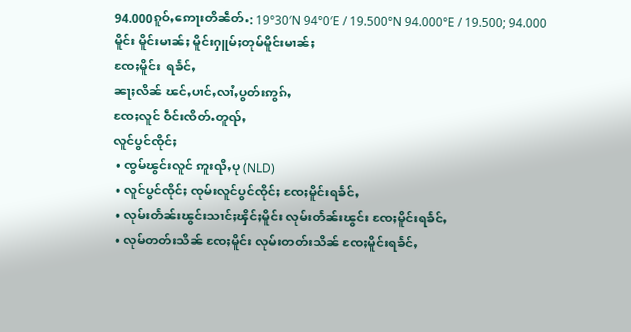94.000ၵူဝ်ႇဢေႃးတိၼဵတ်ႉ: 19°30′N 94°0′E / 19.500°N 94.000°E / 19.500; 94.000
မိူင်း မိူင်းမၢၼ်ႈ မိူင်းႁူမ်ႈတုမ်မိူင်းမၢၼ်ႈ
ၸႄႈမိူင်း  ရၶႅင်ႇ
ၼႃႈလိၼ် ၽင်ႇပၢင်ႇလၢႆႇပွတ်းဢွၵ်ႇ
ၸႄႈလူင် ဝဵင်းၸိတ်ႉတူၺ်ႇ
လူင်ပွင်ၸိုင်ႈ
 • ၸွမ်ၽွင်းလူင် ဢူးၺီႇပု (NLD)
 • လူင်ပွင်ၸိုင်ႈ ၸုမ်းလူင်ပွင်ၸိုင်ႈ ၸႄႈမိူင်းရၶႅင်ႇ
 • လုမ်းတႅၼ်းၽွင်းသၢင်ႈၾိင်ႈမိူင်း လုမ်းတႅၼ်းၽွင်း ၸႄႈမိူင်းရၶႅင်ႇ
 • လုမ်တတ်းသိၼ် ၸႄႈမိူင်း လုမ်းတတ်းသိၼ် ၸႄႈမိူင်းရၶႅင်ႇ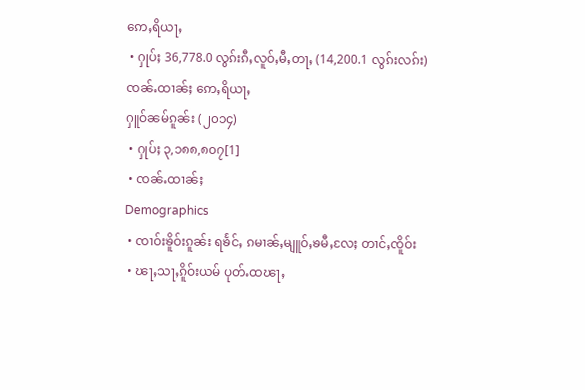ဢေႇရိယႃႇ
 • ႁုပ်ႈ 36,778.0 လွၵ်းၵီႇလူဝ်ႇမီႇတႃႇ (14,200.1 လွၵ်းလၵ်း)
ၸၼ်ႉထၢၼ်ႈ ဢေႇရိယႃႇ
ႁူဝ်ၼမ်ၵူၼ်း (၂၀၁၄)
 • ႁုပ်ႈ ၃,၁၈၈,၈၀၇[1]
 • ၸၼ်ႉထၢၼ်ႈ
Demographics
 • ၸၢဝ်းၶိူဝ်းၵူၼ်း ရၶႅင်ႇ ၵမၢၼ်ႇမျူဝ်ႇၶမီႇလႄႈ တၢင်ႇၸိူဝ်း
 • ၽႃႇသႃႇၵိူဝ်းယမ် ပုတ်ႉထၽႃႇ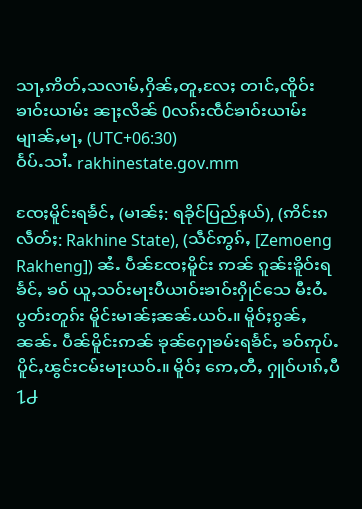သႃႇဢိတ်ႇသလၢမ်ႇႁိၼ်ႇတူႇလႄႈ တၢင်ႇၸိူဝ်း
ၶၢဝ်းယၢမ်း ၼႃႈလိၼ် 0လၵ်းၸဵင်ၶၢဝ်းယၢမ်းမျၢၼ်ႇမႃႇ (UTC+06:30)
ဝႅပ်ႉသၢႆႉ rakhinestate.gov.mm

ၸႄႈမိူင်းရၶႅင်ႇ (မၢၼ်ႈ: ရခိုင်ပြည်နယ်), (ဢိင်းၵလဵတ်ႈ: Rakhine State), (သဵင်ဢွၵ်ႇ [Zemoeng Rakheng]) ၼႆႉ ပဵၼ်ၸႄႈမိူင်း ဢၼ် ၵူၼ်းၶိူဝ်းရၶႅင်ႇ ၶဝ် ယူႇသဝ်းမႃးပီယၢဝ်းၶၢဝ်းႁိုင်သေ မီးဝႆႉ ပွတ်းတူၵ်း မိူင်းမၢၼ်ႈၼၼ်ႉယဝ်ႉ။ မိူဝ်ႈၵွၼ်ႇၼၼ်ႉ ပဵၼ်မိူင်းဢၼ် ၶုၼ်ႁေႃၶမ်းရၶႅင်ႇ ၶဝ်ဢုပ်ႉပိူင်ႇၽွင်းငမ်းမႃးယဝ်ႉ။ မိူဝ်ႈ ဢေႇတီႇ ႁူဝ်ပၢၵ်ႇပီ ႑႕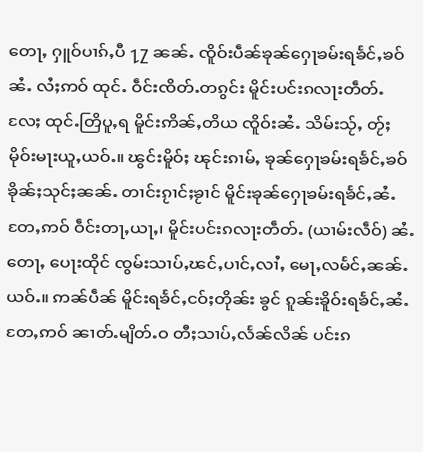တေႃႇ ႁူဝ်ပၢၵ်ႇပီ ႑႗ ၼၼ်ႉ ၸိူဝ်းပဵၼ်ၶုၼ်ႁေႃၶမ်းရၶႅင်ႇၶဝ်ၼႆႉ လႆႈဢဝ် ထုင်ႉ ဝဵင်းၸိတ်ႉတၵွင်း မိူင်းပင်းၵလႃးတဵတ်ႉ လႄႈ ထုင်ႉတြိပူႇရ မိူင်းဢိၼ်ႇတိယ ၸိူဝ်းၼႆႉ သိမ်းသႂ်ႇ တႂ်ႈမိုဝ်းမႃးယူႇယဝ်ႉ။ ၽွင်းမိူဝ်ႈ ၽုင်းၵၢမ်ႇ ၶုၼ်ႁေႃၶမ်းရၶႅင်ႇၶဝ် ၶိုၼ်ႈသုင်ႈၼၼ်ႉ တၢင်းၵႂၢင်ႈၶႂၢင် မိူင်းၶုၼ်ႁေႃၶမ်းရၶႅင်ႇၼႆႉ တႄႇဢဝ် ဝဵင်းတႃႇယႃႇ၊ မိူင်းပင်းၵလႃးတဵတ်ႉ (ယၢမ်းလဵဝ်) ၼႆႉ တေႃႇ ပေႃးထိုင် ၸွမ်းသၢပ်ႇၽင်ႇပၢင်ႇလၢႆႇ မေႃႇလမႅင်ႇၼၼ်ႉယဝ်ႉ။ ဢၼ်ပဵၼ် မိူင်းရၶႅင်ႇငဝ်ႈတိုၼ်း ၶွင် ၵူၼ်းၶိူဝ်းရၶႅင်ႇၼႆႉ တႄႇဢဝ် ၼၢတ်ႉမျိတ်ႉဝ တီႈသၢပ်ႇလႅၼ်လိၼ် ပင်းၵ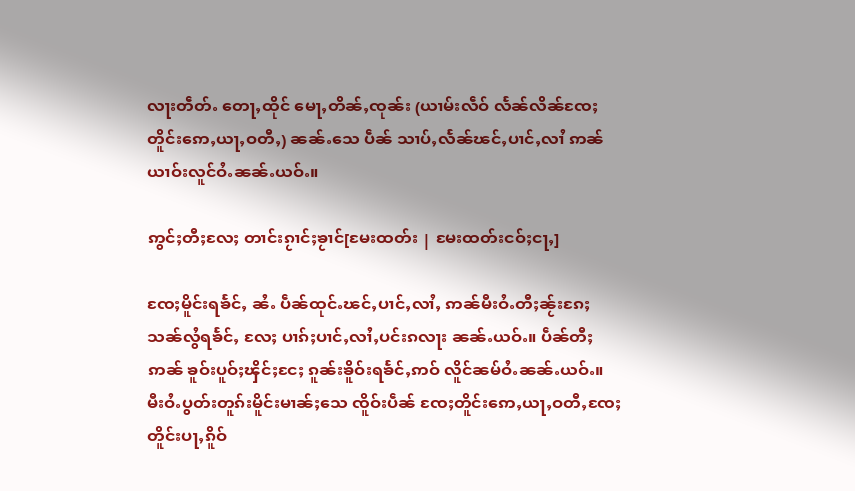လႃးတဵတ်ႉ တေႃႇထိုင် မေႃႇတိၼ်ႇၸုၼ်း (ယၢမ်းလဵဝ် လႅၼ်လိၼ်ၸႄႈတိူင်းဢေႇယႃႇဝတီႇ) ၼၼ်ႉသေ ပဵၼ် သၢပ်ႇလႅၼ်ၽင်ႇပၢင်ႇလၢႆ ဢၼ်ယၢဝ်းလူင်ဝႆႉၼၼ်ႉယဝ်ႉ။

ဢွင်ႈတီႈလႄႈ တၢင်းၵႂၢင်ႈၶႂၢင်[မႄးထတ်း | မႄးထတ်းငဝ်ႈငႃႇ]

ၸႄႈမိူင်းရၶႅင်ႇ ၼႆႉ ပဵၼ်ထုင်ႉၽင်ႇပၢင်ႇလၢႆႇ ဢၼ်မီးဝႆႉတီႈၼႂ်းၵႄႈ သၼ်လွႆရၶႅင်ႇ လႄႈ ပၢၵ်ႈပၢင်ႇလၢႆႇပင်းၵလႃး ၼၼ်ႉယဝ်ႉ။ ပဵၼ်တီႈဢၼ် ၶူဝ်းပူဝ်ႈၾိင်ႈငႄႈ ၵူၼ်းၶိူဝ်းရၶႅင်ႇဢဝ် လိူင်ၼမ်ဝႆႉၼၼ်ႉယဝ်ႉ။ မီးဝႆႉပွတ်းတူၵ်းမိူင်းမၢၼ်ႈသေ ၸိူဝ်းပဵၼ် ၸႄႈတိူင်းဢေႇယႃႇဝတီႇၸႄႈတိူင်းပႃႇၵိူဝ်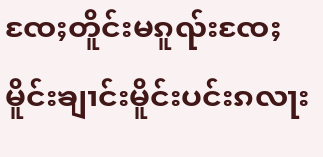ၸႄႈတိူင်းမၵူၺ်းၸႄႈမိူင်းၶျၢင်းမိူင်းပင်းၵလႃး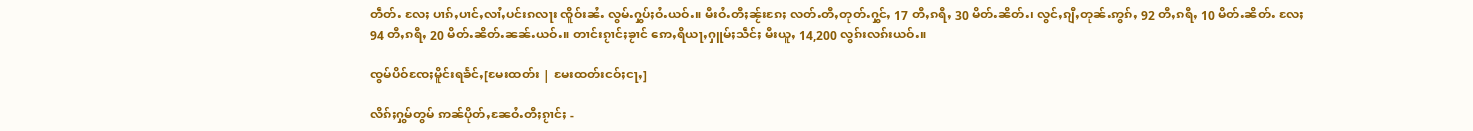တဵတ်ႉ လႄႈ ပၢၵ်ႇပၢင်ႇလၢႆႇပင်းၵလႃး ၸိူဝ်းၼႆႉ လွမ်ႉႁွပ်ႈဝႆႉယဝ်ႉ။ မီးဝႆႉတီႈၼႂ်းၵႄႈ လတ်ႉတီႇတုတ်ႉႁွင်ႇ 17 တီႇၵရီႇ 30 မိတ်ႉၼိတ်ႉ၊ လွင်ႇၵျီႇတုၼ်ႉဢွၵ်ႇ 92 တီႇၵရီႇ 10 မိတ်ႉၼိတ်ႉ လႄႈ 94 တီႇၵရီႇ 20 မိတ်ႉၼိတ်ႉၼၼ်ႉယဝ်ႉ။ တၢင်းၵႂၢင်ႈၶႂၢင် ဢေႇရိယႃႇႁူမ်ႈသဵင်ႈ မီးယူႇ 14,200 လွၵ်းလၵ်းယဝ်ႉ။

ၸွမ်ပိဝ်ၸႄႈမိူင်းရၶႅင်ႇ[မႄးထတ်း | မႄးထတ်းငဝ်ႈငႃႇ]

လိၵ်ႈႁွမ်တွမ် ဢၼ်ပိုတ်ႇၼႄဝႆႉတီႈၵႂၢင်ႈ -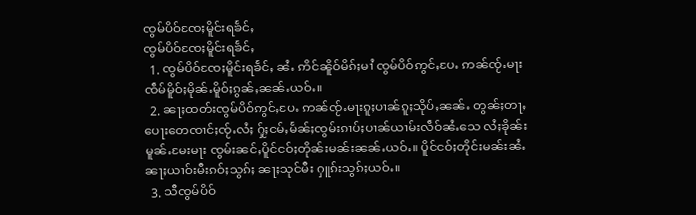ၸွမ်ပိဝ်ၸႄႈမိူင်းရၶႅင်ႇ
ၸွမ်ပိဝ်ၸႄႈမိူင်းရၶႅင်ႇ
  1. ၸွမ်ပိဝ်ၸႄႈမိူင်းရၶႅင်ႇ ၼႆႉ ဢိင်ၼိူဝ်မိၵ်ႈမၢႆ ၸွမ်ပိဝ်ဢွင်ႇပႄႉ ဢၼ်ၸႂ်ႉမႃး ၸဵမ်မိူဝ်ႈမိုၼ်ႉမိူဝ်ႈၵွၼ်ႇၼၼ်ႉယဝ်ႉ။
  2. ၼႃႈထတ်းၸွမ်ပိဝ်ဢွင်ႇပႄႉ ဢၼ်ၸႂ်ႉမႃးၵူႈပၢၼ်ၵူႈသိုပ်ႇၼၼ်ႉ တွၼ်ႈတႃႇပေႃးတေၸၢင်ႈၸႂ်ႉလႆႈ ႁႂ်ႈငမ်ႇမႅၼ်ႈၸွမ်းၵၢပ်ႈပၢၼ်ယၢမ်းလဵဝ်ၼႆႉသေ လႆႈၶိုၼ်းမူၼ်ႉမႄးမႃး ၸွမ်းၼင်ႇပိူင်ငဝ်ႈတိုၼ်းမၼ်းၼၼ်ႉယဝ်ႉ။ ပိူင်ငဝ်ႈတိုင်းမၼ်းၼႆႉ ၼႃႈယၢဝ်းမီးၵဝ်ႈသွၵ်ႈ ၼႃႈသုင်မီး ႁူၵ်းသွၵ်ႈယဝ်ႉ။
  3. သီၸွမ်ပိဝ်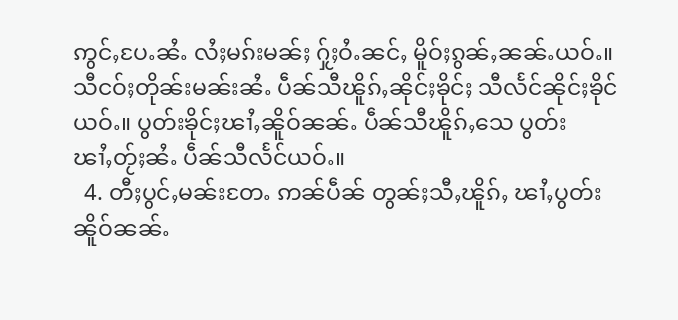ဢွင်ႇပႄႉၼႆႉ လႆႈမၵ်းမၼ်ႈ ႁႂ်ႈဝႆႉၼင်ႇ မိူဝ်ႈၵွၼ်ႇၼၼ်ႉယဝ်ႉ။ သီငဝ်ႈတိုၼ်းမၼ်းၼႆႉ ပဵၼ်သီၽိူၵ်ႇၼိုင်ႈၶိုင်ႈ သီလႅင်ၼိုင်ႈၶိုင်ယဝ်ႉ။ ပွတ်းၶိုင်ႈၽၢႆႇၼိူဝ်ၼၼ်ႉ ပဵၼ်သီၽိူၵ်ႇသေ ပွတ်းၽၢႆႇတႂ်ႈၼႆႉ ပဵၼ်သီလႅင်ယဝ်ႉ။
  4. တီႈပွင်ႇမၼ်းတႄႉ ဢၼ်ပဵၼ် တွၼ်ႈသီႇၽိူၵ်ႇ ၽၢႆႇပွတ်းၼိူဝ်ၼၼ်ႉ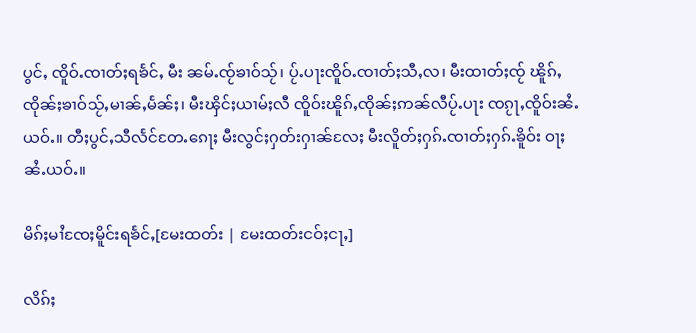ပွင်ႇ ၸိူဝ်ႉၸၢတ်ႈရၶႅင်ႇ မီး ၼမ်ႉၸႂ်ၶၢဝ်သႂ်၊ ပႂ်ႉပႃးၸိူဝ်ႉၸၢတ်ႈသီႇလ၊ မီးထၢတ်ႈၸႂ် ၽိူၵ်ႇၸိုၼ်ႈၶၢဝ်သႂ်ႇမၢၼ်ႇမႅၼ်ႈ၊ မီးၾိင်ႈယၢမ်ႈလီ ၸိူဝ်းၽိူၵ်ႇၸိုၼ်ႈဢၼ်လီပႂ်ႉပႃး ၸၵႂႃႇၸိူဝ်းၼႆႉယဝ်ႉ။ တီႈပွင်ႇသီလႅင်တႄႉၵေႃႈ မီးလွင်ႈႁတ်းႁၢၼ်လႄႈ မီးလိူတ်ႈႁၵ်ႉၸၢတ်ႈႁၵ်ႉၶိူဝ်း ဝႃႈၼႆႉယဝ်ႉ။

မိၵ်ႈမၢႆၸႄႈမိူင်းရၶႅင်ႇ[မႄးထတ်း | မႄးထတ်းငဝ်ႈငႃႇ]

လိၵ်ႈ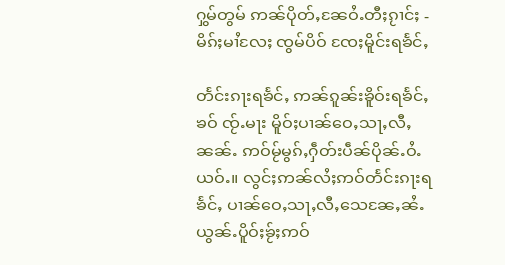ႁွမ်တွမ် ဢၼ်ပိုတ်ႇၼႄဝႆႉတီႈၵႂၢင်ႈ - မိၵ်ႈမၢႆလႄႈ ၸွမ်ပိဝ် ၸႄႈမိူင်းရၶႅင်ႇ

တႅင်းၵႃးရၶႅင်ႇ ဢၼ်ၵူၼ်းၶိူဝ်းရၶႅင်ႇၶဝ် ၸႂ်ႉမႃး မိူဝ်ႈပၢၼ်ဝေႇသႃႇလီႇၼၼ်ႉ ဢဝ်မႂ်မွၵ်ႇႁဵတ်းပဵၼ်ပိုၼ်ႉဝႆႉယဝ်ႉ။ လွင်ႈဢၼ်လႆႈဢဝ်တႅင်းၵႃးရၶႅင်ႇ ပၢၼ်ဝေႇသႃႇလီႇသေၼႄႇၼႆႉ ယွၼ်ႉပိူဝ်ႈၶႂ်ႈဢဝ်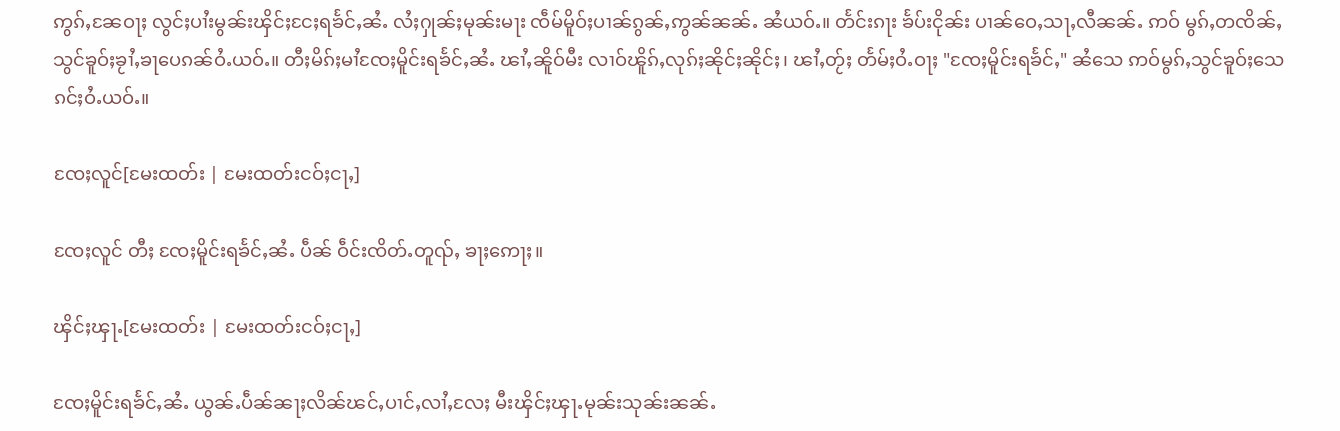ဢွၵ်ႇၼႄဝႃႈ လွင်ႈပၢႆးမွၼ်းၾိင်ႈငႄႈရၶႅင်ႇၼႆႉ လႆႈႁုၼ်ႈမုၼ်းမႃး ၸဵမ်မိူဝ်ႈပၢၼ်ၵွၼ်ႇဢွၼ်ၼၼ်ႉ ၼႆယဝ်ႉ။ တႅင်းၵႃး ၶႅပ်းငိုၼ်း ပၢၼ်ဝေႇသႃႇလီၼၼ်ႉ ဢဝ် မွၵ်ႇတၸိၼ်ႇ သွင်ၶူဝ်ႈၶႂၢႆႇၶႃပေၵၼ်ဝႆႉယဝ်ႉ။ တီႈမိၵ်ႈမၢႆၸႄႈမိူင်းရၶႅင်ႇၼႆႉ ၽၢႆႇၼိူဝ်မီး လၢဝ်ၽိူၵ်ႇလုၵ်ႈၼိုင်ႈၼိုင်ႈ၊ ၽၢႆႇတႂ်ႈ တႅမ်ႈဝႆႉဝႃႈ "ၸႄႈမိူင်းရၶႅင်ႇ" ၼႆသေ ဢဝ်မွၵ်ႇသွင်ၶူဝ်ႈသေ ၵင်ႈဝႆႉယဝ်ႉ။

ၸႄႈလူင်[မႄးထတ်း | မႄးထတ်းငဝ်ႈငႃႇ]

ၸႄႈလူင် တီႈ ၸႄႈမိူင်းရၶႅင်ႇၼႆႉ ပဵၼ် ဝဵင်းၸိတ်ႉတူၺ်ႇ ၶႃႈဢေႃႈ။

ၾိင်ႈၾႃႉ[မႄးထတ်း | မႄးထတ်းငဝ်ႈငႃႇ]

ၸႄႈမိူင်းရၶႅင်ႇၼႆႉ ယွၼ်ႉပဵၼ်ၼႃႈလိၼ်ၽင်ႇပၢင်ႇလၢႆႇလႄႈ မီးၾိင်ႈၾႃႉမုၼ်းသုၼ်းၼၼ်ႉ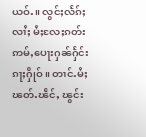ယဝ်ႉ။ လွင်ႈလႅၵ်ႈလၢႆႈ မႆႈလႄႈၵတ်း ဢမ်ႇပေႃးႁၼ်ႁႅင်းၵႃႈႁိုဝ်။ တၢင်ႉမႆႈၽတ်ႉၽဵင်ႇ ၽွင်း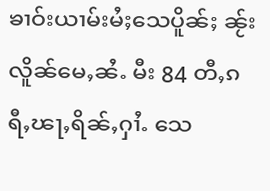ၶၢဝ်းယၢမ်းမႆႈသေပိူၼ်ႈ ၼႂ်းလိူၼ်မေႇၼႆႉ မီး 84 တီႇၵရီႇၽႃႇရိၼ်ႇႁၢႆႉ သေ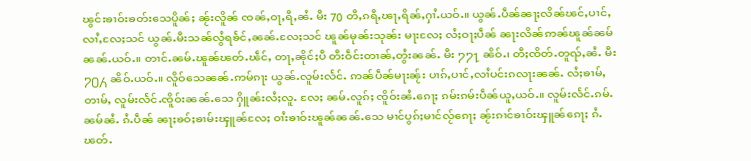ၽွင်းၶၢဝ်းၶတ်းသေပိူၼ်ႈ ၼႂ်းလိူၼ် ၸၼ်ႇဝႃႇရီႇၼႆႉ မီး 70 တီႇၵရီႇၽႃႇရိၼ်ႇႁၢႆႉယဝ်ႉ။ ယွၼ်ႉပဵၼ်ၼႃႈလိၼ်ၽင်ႇပၢင်ႇလၢႆႇလႄႈသင် ယွၼ်ႉမီးသၼ်လွႆရၶႅင်ႇၼၼ်ႉလႄႈသင် ၽူၼ်မုၼ်းသုၼ်း မႃးလႄႈ လႆႈဝႃႈပဵၼ် ၼႃးလိၼ်ဢၼ်ၽူၼ်ၼမ်ၼၼ်ႉယဝ်ႉ။ တၢင်ႉၼမ်ႉၽူၼ်ၽတ်ႉၽဵင်ႇ တႃႇၼိုင်ႈပီ တီးဝဵင်းတၢၼ်ႇတွႆးၼၼ်ႉ မီး ႒႒႑ ၼိဝ်ႉ၊ တီႈၸိတ်ႉတူၺ်ႇၼႆႉ မီး ႒႐႓ ၼိဝ်ႉယဝ်ႉ။ လိူဝ်သေၼၼ်ႉဢမ်ၵႃး ယွၼ်ႉလူမ်းလႅင်ႉ ဢၼ်ပဵၼ်မႃးၼႂ်း ပၢၵ်ႇပၢင်ႇလၢႆပင်းၵလႃးၼၼ်ႉ လႆႈၶၢမ်ႇတၢမ်ႇ လူမ်းလႅင်ႉၸိူဝ်းၼၼ်ႉသေ ႁိူၼ်းလႆႈလူႉ လႄႈ ၼမ်ႉလူၵ်ႈ ၸိူဝ်းၼႆႉၵေႃႈ ၵမ်းၵမ်းပဵၼ်ယူႇယဝ်ႉ။ လူမ်းလႅင်ႉၵမ်ႉၼမ်ၼႆႉ ၵႆႉပဵၼ် ၼႃႈၶဝ်ႈၶၢမ်းၾူၼ်လႄႈ ဝၢႆးၶၢဝ်းၽူၼ်ၼၼ်ႉသေ မၢင်ပွၵ်ႈမၢင်လႂ်ၵေႃႈ ၼႂ်းၵၢင်ၶၢဝ်းၾူၼ်ၵေႃႈ ၵႆႉၽတ်ႉ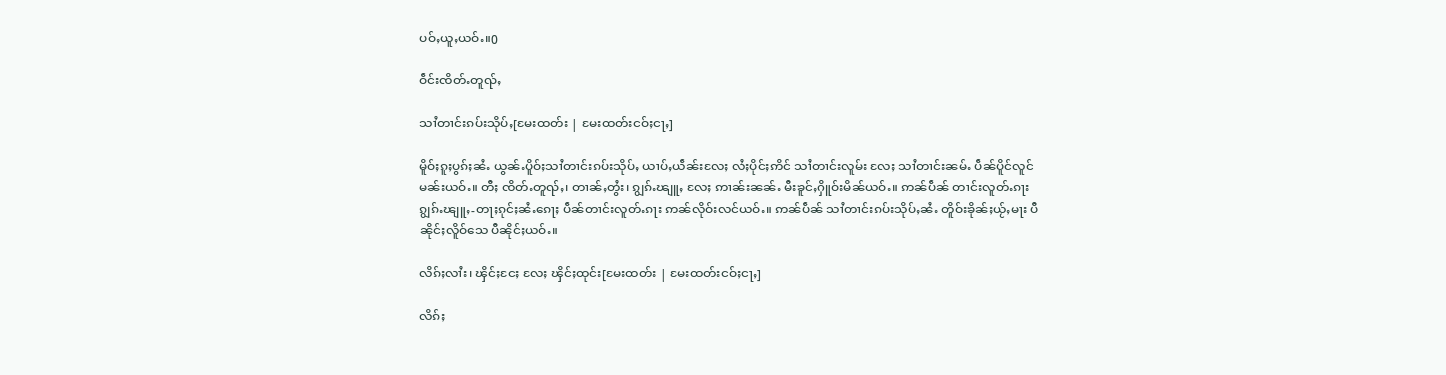ပဝ်ႇယူႇယဝ်ႉ။0

ဝဵင်းၸိတ်ႉတူၺ်ႇ

သၢႆတၢင်းၵပ်းသိုပ်ႇ[မႄးထတ်း | မႄးထတ်းငဝ်ႈငႃႇ]

မိူဝ်ႈၵူႈပွၵ်ႈၼႆႉ ယွၼ်ႉပိူဝ်ႈသၢႆတၢင်းၵပ်းသိုပ်ႇ ယၢပ်ႇယဵၼ်းလႄႈ လႆႈပိုင်ႈဢိင် သၢႆတၢင်းလူမ်း လႄႈ သၢႆတၢင်းၼမ်ႉ ပဵၼ်ပိူင်လူင်မၼ်းယဝ်ႉ။ တီႈ ၸိတ်ႉတူၺ်ႇ၊ တၢၼ်ႇတွႆး၊ ၵျွၵ်ႉၽျူႇ လႄႈ ဢၢၼ်းၼၼ်ႉ မီးၶူင်ႇႁိူဝ်းမိၼ်ယဝ်ႉ။ ဢၼ်ပဵၼ် တၢင်းလူတ်ႉၵႃး ၵျွၵ်ႉၽျူႇ-တႃႈၵုင်ႈၼႆႉၵေႃႈ ပဵၼ်တၢင်းလူတ်ႉၵႃး ဢၼ်လိုဝ်းလင်ယဝ်ႉ။ ဢၼ်ပဵၼ် သၢႆတၢင်းၵပ်းသိုပ်ႇၼႆႉ တိူဝ်းၶိုၼ်ႈယႂ်ႇမႃး ပီၼိုင်ႈလိူဝ်သေ ပီၼိုင်ႈယဝ်ႉ။

လိၵ်ႈလၢႆး၊ ၾိင်ႈငႄႈ လႄႈ ၾိင်ႈထုင်း[မႄးထတ်း | မႄးထတ်းငဝ်ႈငႃႇ]

လိၵ်ႈ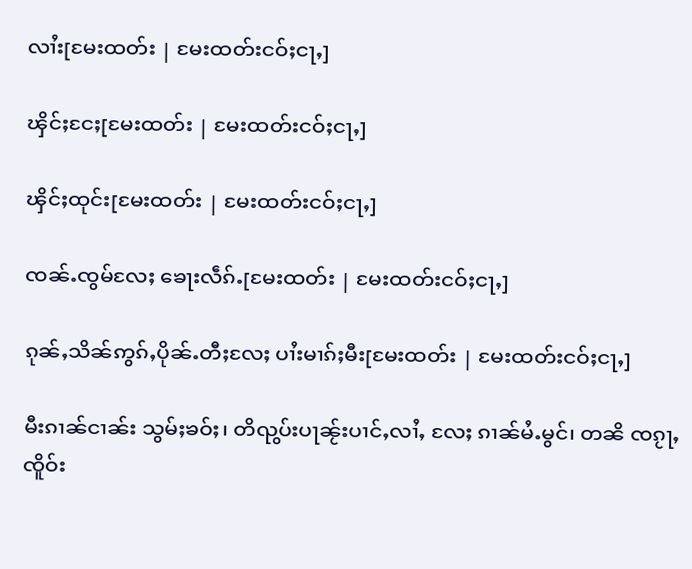လၢႆး[မႄးထတ်း | မႄးထတ်းငဝ်ႈငႃႇ]

ၾိင်ႈငႄႈ[မႄးထတ်း | မႄးထတ်းငဝ်ႈငႃႇ]

ၾိင်ႈထုင်း[မႄးထတ်း | မႄးထတ်းငဝ်ႈငႃႇ]

ၸၼ်ႉၸွမ်လႄႈ ၶေႃးလဵၵ်ႉ[မႄးထတ်း | မႄးထတ်းငဝ်ႈငႃႇ]

ၵုၼ်ႇသိၼ်ဢွၵ်ႇပိုၼ်ႉတီႈလႄႈ ပၢႆးမၢၵ်ႈမီး[မႄးထတ်း | မႄးထတ်းငဝ်ႈငႃႇ]

မီးၵၢၼ်ငၢၼ်း သွမ်ႈၶဝ်ႈ၊ တိၺွပ်းပႃၼႂ်းပၢင်ႇလၢႆႇ လႄႈ ၵၢၼ်မႆႉမွင်၊ တၼိ ၸၵႂႃႇၸိူဝ်း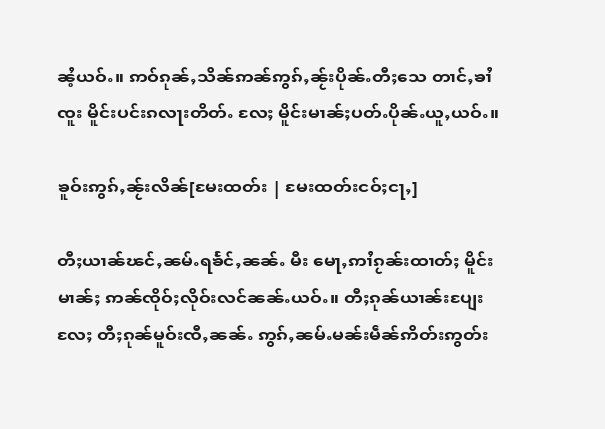ၼႆ့ယဝ်ႉ။ ဢဝ်ၵုၼ်ႇသိၼ်ဢၼ်ဢွၵ်ႇၼႂ်းပိုၼ်ႉတီႈသေ တၢင်ႇၶၢႆၸူး မိူင်းပင်းၵလႃးတိတ်ႉ လႄႈ မိူင်းမၢၼ်ႈပတ်ႉပိုၼ်ႉယူႇယဝ်ႉ။

ၶူဝ်းဢွၵ်ႇၼႂ်းလိၼ်[မႄးထတ်း | မႄးထတ်းငဝ်ႈငႃႇ]

တီႈယၢၼ်ၽင်ႇၼမ်ႉရၶႅင်ႇၼၼ်ႉ မီး မေႃႇဢၢႆၵႂၼ်းထၢတ်ႈ မိူင်းမၢၼ်ႈ ဢၼ်ၸိုဝ်ႈလိုဝ်းလင်ၼၼ်ႉယဝ်ႉ။ တီႈၵုၼ်ယၢၼ်းပျႄးလႄႈ တီႈၵုၼ်မူဝ်းၸီႇၼၼ်ႉ ဢွၵ်ႇၼမ်ႉမၼ်းမဵၼ်ဢိတ်းဢွတ်း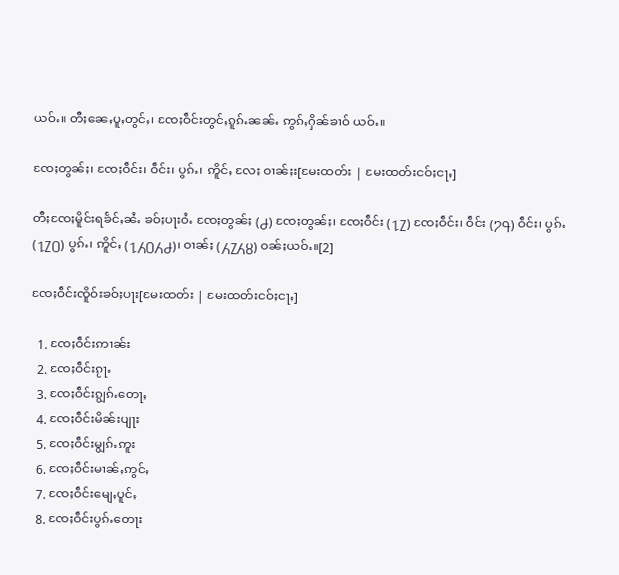ယဝ်ႉ။ တီႈၼေႇပူႇတွင်ႇ၊ ၸႄႈဝဵင်းတွင်ႇၵူၵ်ႉၼၼ်ႉ ဢွၵ်ႇႁိၼ်ၶၢဝ် ယဝ်ႉ။

ၸႄႈတွၼ်ႈ၊ ၸႄႈဝဵင်း၊ ဝဵင်း၊ ပွၵ်ႉ၊ ဢိူင်ႇ လႄႈ ဝၢၼ်ႈး[မႄးထတ်း | မႄးထတ်းငဝ်ႈငႃႇ]

တီႈၸႄႈမိူင်းရၶႅင်ႇၼႆႉ ၶဝ်ႈပႃးဝႆႉ ၸႄႈတွၼ်ႈ (႕) ၸႄႈတွၼ်ႈ၊ ၸႄႈဝဵင်း (႑႗) ၸႄႈဝဵင်း၊ ဝဵင်း (႒႖) ဝဵင်း၊ ပွၵ်ႉ (႑႗႐) ပွၵ်ႉ၊ ဢိူင်ႇ (႑႓႐႓႕)၊ ဝၢၼ်ႈ (႓႗႓႘) ဝၼ်ႈယဝ်ႉ။[2]

ၸႄႈဝဵင်းၸိူဝ်းၶဝ်ႈပႃး[မႄးထတ်း | မႄးထတ်းငဝ်ႈငႃႇ]

  1. ၸႄႈဝဵင်းဢၢၼ်း
  2. ၸႄႈဝဵင်းၵႂႃႉ
  3. ၸႄႈဝဵင်းၵျွၵ်ႉတေႃႇ
  4. ၸႄႈဝဵင်းမိၼ်းပျႃး
  5. ၸႄႈဝဵင်းမျွၵ်ႉဢူး
  6. ၸႄႈဝဵင်းမၢၼ်ႇဢွင်ႇ
  7. ၸႄႈဝဵင်းမျေႇပူင်ႇ
  8. ၸႄႈဝဵင်းပွၵ်ႉတေႃး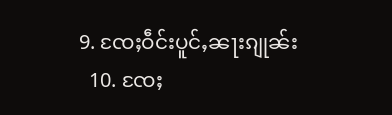9. ၸႄႈဝဵင်းပူင်ႇၼႃးၵျုၼ်း
  10. ၸႄႈ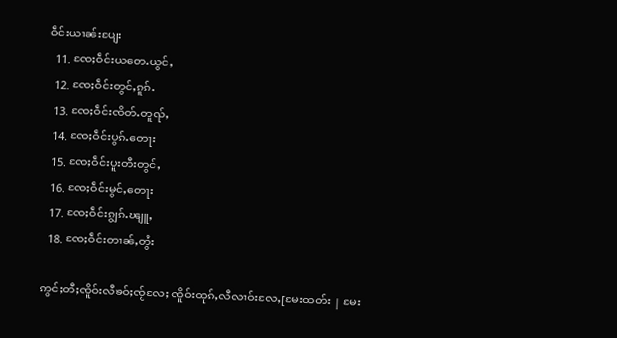ဝဵင်းယၢၼ်းပျႄး
  11. ၸႄႈဝဵင်းယတေႉယွင်ႇ
  12. ၸႄႈဝဵင်းတွင်ႇၵူၵ်ႉ
  13. ၸႄႈဝဵင်းၸိတ်ႉတူၺ်ႇ
  14. ၸႄႈဝဵင်းပွၵ်ႉတေႃး
  15. ၸႄႈဝဵင်းပူးတီးတွင်ႇ
  16. ၸႄႈဝဵင်းမွင်ႇတေႃး
  17. ၸႄႈဝဵင်းၵျွၵ်ႉၽျူႇ
  18. ၸႄႈဝဵင်းတၢၼ်ႇတွႆး

ဢွင်ႈတီႈၸိူဝ်းလီၶဝ်ႈၸႂ်လႄႈ ၸိူဝ်းထုၵ်ႇလီလၢဝ်းလႄႇ[မႄးထတ်း | မႄး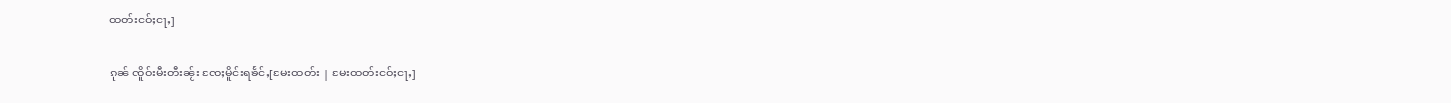ထတ်းငဝ်ႈငႃႇ]

ၵုၼ် ၸိူဝ်းမီးတီးၼႂ်း ၸႄႈမိူင်းရၶႅင်ႇ[မႄးထတ်း | မႄးထတ်းငဝ်ႈငႃႇ]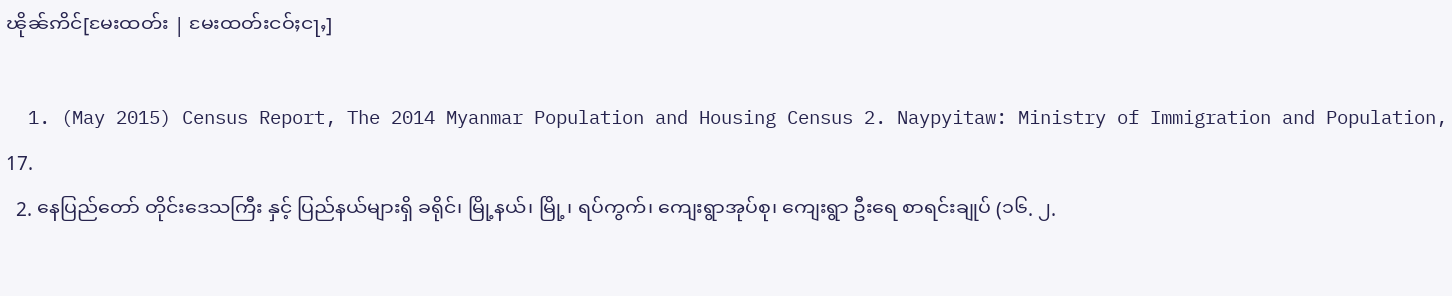ၽိုၼ်ဢိင်[မႄးထတ်း | မႄးထတ်းငဝ်ႈငႃႇ]

  1. (May 2015) Census Report, The 2014 Myanmar Population and Housing Census 2. Naypyitaw: Ministry of Immigration and Population, 17.
  2. နေပြည်တော် တိုင်းဒေသကြီး နှင့် ပြည်နယ်များရှိ ခရိုင်၊ မြို့နယ်၊ မြို့၊ ရပ်ကွက်၊ ကျေးရွာအုပ်စု၊ ကျေးရွာ ဦးရေ စာရင်းချုပ် (၁၆. ၂.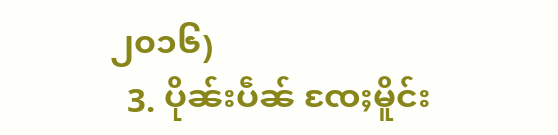၂၀၁၆)
  3. ပိုၼ်းပဵၼ် ၸႄႈမိူင်း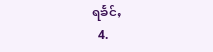ရၶႅင်ႇ
  4.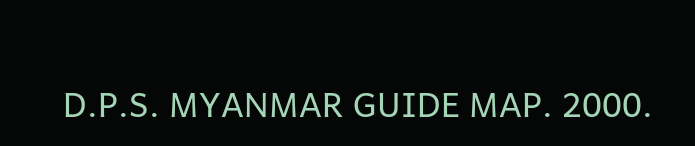D.P.S. MYANMAR GUIDE MAP. 2000.